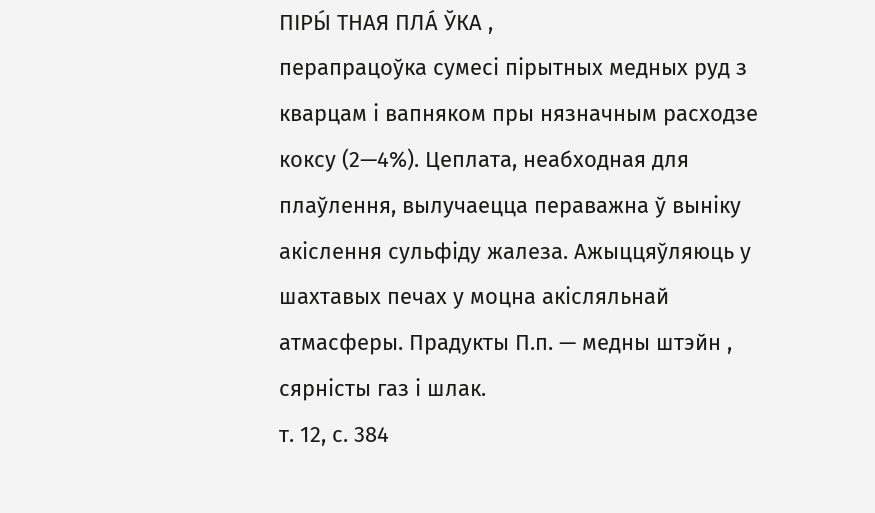ПІРЫ́ ТНАЯ ПЛА́ ЎКА ,
перапрацоўка сумесі пірытных медных руд з кварцам і вапняком пры нязначным расходзе коксу (2—4%). Цеплата, неабходная для плаўлення, вылучаецца пераважна ў выніку акіслення сульфіду жалеза. Ажыццяўляюць у шахтавых печах у моцна акісляльнай атмасферы. Прадукты П.п. — медны штэйн , сярністы газ і шлак.
т. 12, с. 384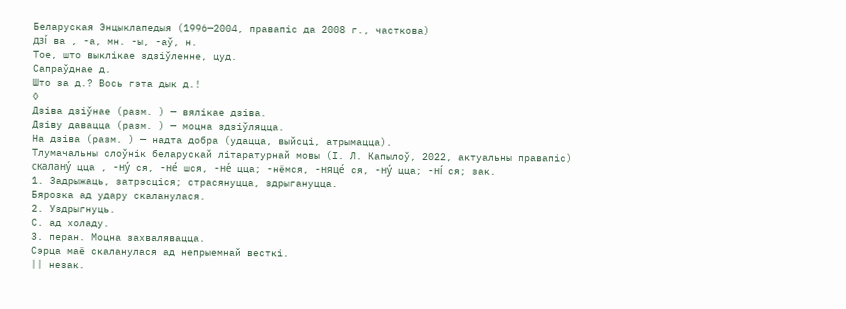Беларуская Энцыклапедыя (1996—2004, правапіс да 2008 г., часткова)
дзі́ ва , -а, мн. -ы, -аў, н.
Тое, што выклікае здзіўленне, цуд.
Сапраўднае д.
Што за д.? Вось гэта дык д.!
◊
Дзіва дзіўнае (разм. ) — вялікае дзіва.
Дзіву давацца (разм. ) — моцна здзіўляцца.
На дзіва (разм. ) — надта добра (удацца, выйсці, атрымацца).
Тлумачальны слоўнік беларускай літаратурнай мовы (І. Л. Капылоў, 2022, актуальны правапіс)
скалану́ цца , -ну́ ся, -не́ шся, -не́ цца; -нёмся, -няце́ ся, -ну́ цца; -ні́ ся; зак.
1. Задрыжаць, затрэсціся; страсянуцца, здрыгануцца.
Бярозка ад удару скаланулася.
2. Уздрыгнуць.
С. ад холаду.
3. перан. Моцна захвалявацца.
Сэрца маё скаланулася ад непрыемнай весткі.
|| незак.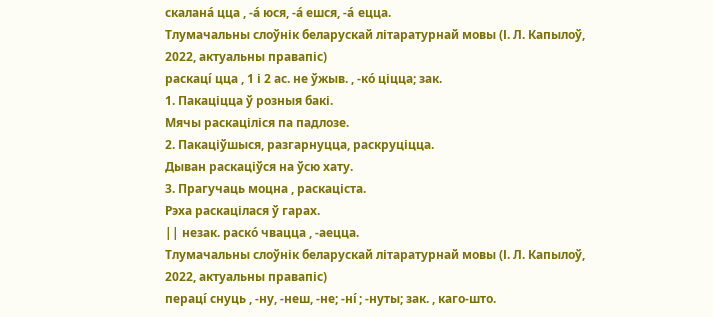скалана́ цца , -а́ юся, -а́ ешся, -а́ ецца.
Тлумачальны слоўнік беларускай літаратурнай мовы (І. Л. Капылоў, 2022, актуальны правапіс)
раскаці́ цца , 1 і 2 ас. не ўжыв. , -ко́ ціцца; зак.
1. Пакаціцца ў розныя бакі.
Мячы раскаціліся па падлозе.
2. Пакаціўшыся, разгарнуцца, раскруціцца.
Дыван раскаціўся на ўсю хату.
3. Прагучаць моцна , раскаціста.
Рэха раскацілася ў гарах.
|| незак. раско́ чвацца , -аецца.
Тлумачальны слоўнік беларускай літаратурнай мовы (І. Л. Капылоў, 2022, актуальны правапіс)
пераці́ снуць , -ну, -неш, -не; -ні́ ; -нуты; зак. , каго-што.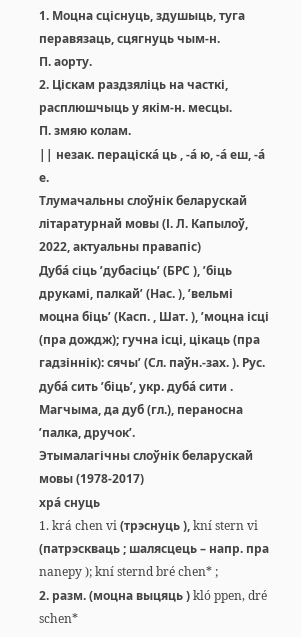1. Моцна сціснуць, здушыць, туга перавязаць, сцягнуць чым-н.
П. аорту.
2. Ціскам раздзяліць на часткі, расплюшчыць у якім-н. месцы.
П. змяю колам.
|| незак. пераціска́ ць , -а́ ю, -а́ еш, -а́ е.
Тлумачальны слоўнік беларускай літаратурнай мовы (І. Л. Капылоў, 2022, актуальны правапіс)
Дуба́ сіць ’дубасіць’ (БРС ), ’біць друкамі, палкай’ (Нас. ), ’вельмі моцна біць’ (Касп. , Шат. ), ’моцна ісці (пра дождж); гучна ісці, цікаць (пра гадзіннік): сячы’ (Сл. паўн.-зах. ). Рус. дуба́ сить ’біць’, укр. дуба́ сити . Магчыма, да дуб (гл.), пераносна ’палка, дручок’.
Этымалагічны слоўнік беларускай мовы (1978-2017)
хра́ снуць
1. krá chen vi (трэснуць ), kní stern vi (патрэскваць ; шалясцець – напр. пра nanepy ); kní sternd bré chen* ;
2. разм. (моцна выцяць ) kló ppen, dré schen*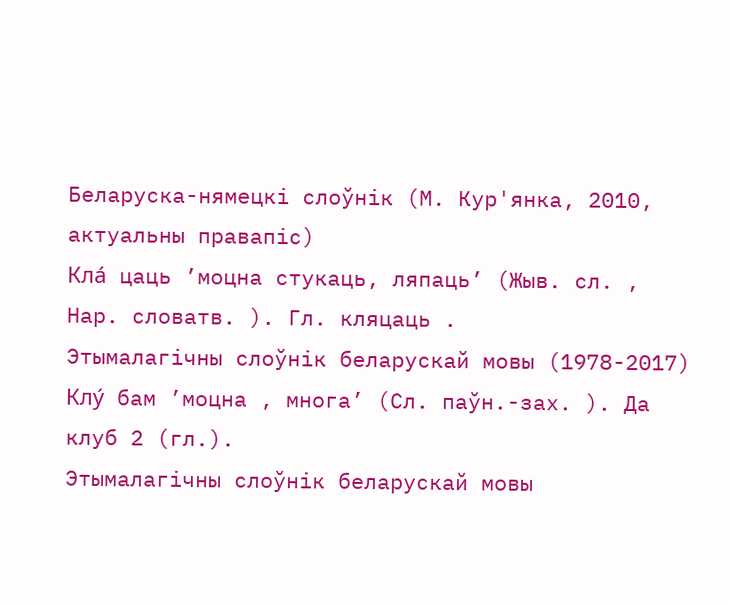Беларуска-нямецкі слоўнік (М. Кур'янка, 2010, актуальны правапіс)
Кла́ цаць ’моцна стукаць, ляпаць’ (Жыв. сл. , Нар. словатв. ). Гл. кляцаць .
Этымалагічны слоўнік беларускай мовы (1978-2017)
Клу́ бам ’моцна , многа’ (Сл. паўн.-зах. ). Да клуб 2 (гл.).
Этымалагічны слоўнік беларускай мовы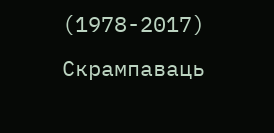(1978-2017)
Скрампаваць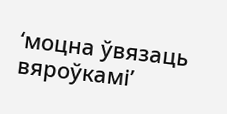‘моцна ўвязаць вяроўкамі’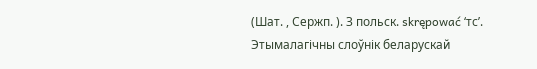(Шат. , Сержп. ). З польск. skrępować ‘тс’.
Этымалагічны слоўнік беларускай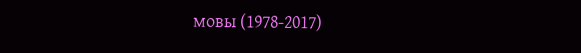мовы (1978-2017)